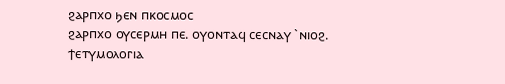ϩⲁⲣⲡⲭⲟ ϧⲉⲛ ⲡⲕⲟⲥⲙⲟⲥ
ϩⲁⲣⲡⲭⲟ ⲟⲩⲥⲉⲣⲙⲏ ⲡⲉ. ⲟⲩⲟⲛⲧⲁϥ ⲥⲉⲥⲛⲁⲩ `ⲛⲓⲟϩ.
ϯⲉⲧⲩⲙⲟⲗⲟⲅⲓⲁ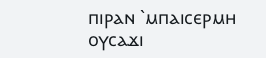ⲡⲓⲣⲁⲛ `ⲙⲡⲁⲓⲥⲉⲣⲙⲏ ⲟⲩⲥⲁϫⲓ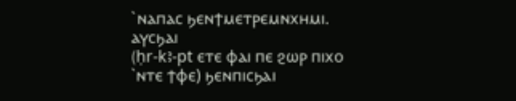`ⲛⲁⲡⲁⲥ ϧⲉⲛϯⲙⲉⲧⲣⲉⲙⲛⲭⲏⲙⲓ.
ⲁⲩⲥϧⲁⲓ
(ḥr-kꜣ-pt ⲉⲧⲉ ⲫⲁⲓ ⲡⲉ ϩⲱⲣ ⲡⲓⲭⲟ `ⲛⲧⲉ ϯⲫⲉ) ϧⲉⲛⲡⲓⲥϧⲁⲓ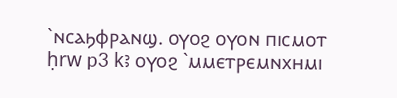`ⲛⲥⲁϧⲫⲣⲁⲛϣ. ⲟⲩⲟϩ ⲟⲩⲟⲛ ⲡⲓⲥⲙⲟⲧ ḥrw p3 kꜣ ⲟⲩⲟϩ `ⲙⲙⲉⲧⲣⲉⲙⲛⲭⲏⲙⲓ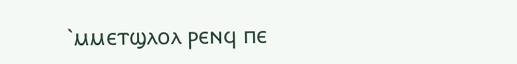`ⲙⲙⲉⲧϣⲗⲟⲗ ⲣⲉⲛϥ ⲡⲉ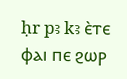ḥr pꜣ kꜣ ⲉ̀ⲧⲉ ⲫⲁⲓ ⲡⲉ ϩⲱⲣ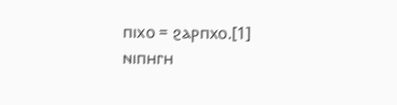ⲡⲓⲭⲟ = ϩⲁⲣⲡⲭⲟ.[1]
ⲛⲓⲡⲏⲅⲏ